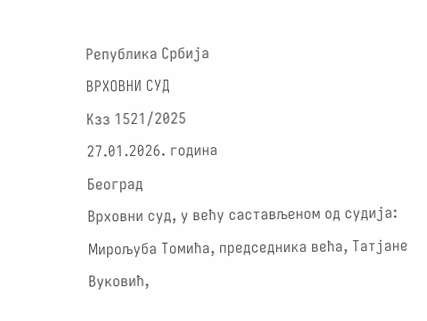Република Србија
ВРХОВНИ СУД
Кзз 1521/2025
27.01.2026. година
Београд
Врховни суд, у већу састављеном од судија: Мирољуба Томића, председника већа, Татјане Вуковић,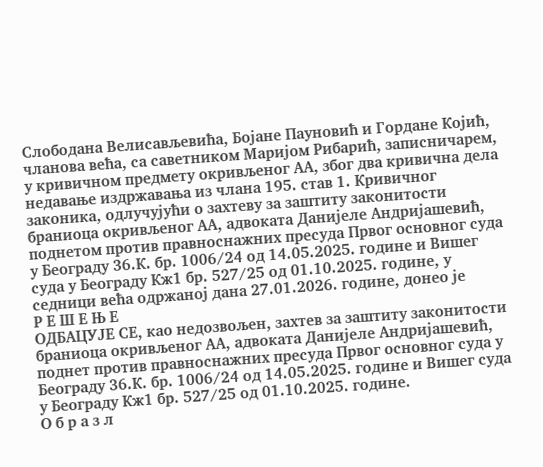Слободана Велисављевићa, Бојане Пауновић и Гордане Којић, чланова већа, са саветником Маријом Рибарић, записничарем, у кривичном предмету окривљеног АА, због два кривична дела недавање издржавања из члана 195. став 1. Кривичног законика, одлучујући о захтеву за заштиту законитости браниоца окривљеног АА, адвоката Данијеле Андријашевић, поднетом против правноснажних пресуда Првог основног суда у Београду 36.К. бр. 1006/24 од 14.05.2025. године и Вишег суда у Београду Кж1 бр. 527/25 од 01.10.2025. године, у седници већа одржаној дана 27.01.2026. године, донео је
Р Е Ш Е Њ Е
ОДБАЦУЈЕ СЕ, као недозвољен, захтев за заштиту законитости браниоца окривљеног АА, адвоката Данијеле Андријашевић, поднет против правноснажних пресуда Првог основног суда у Београду 36.К. бр. 1006/24 од 14.05.2025. године и Вишег суда у Београду Кж1 бр. 527/25 од 01.10.2025. године.
О б р а з л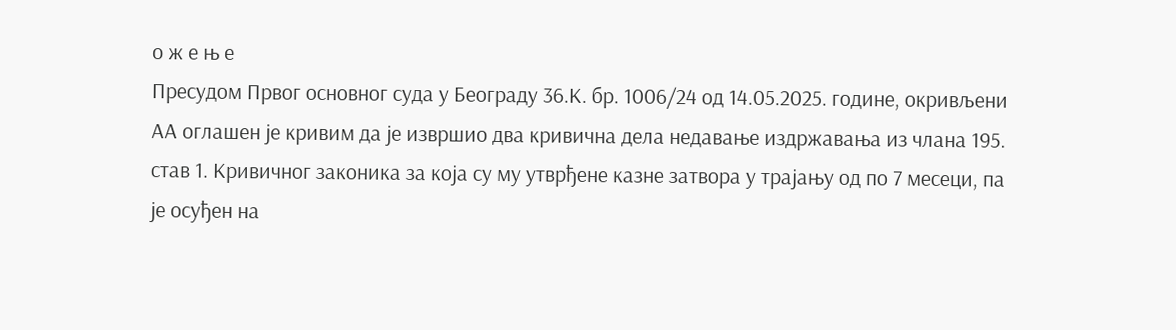о ж е њ е
Пресудом Првог основног суда у Београду 36.К. бр. 1006/24 од 14.05.2025. године, окривљени АА оглашен је кривим да је извршио два кривична дела недавање издржавања из члана 195. став 1. Кривичног законика за која су му утврђене казне затвора у трајању од по 7 месеци, па је осуђен на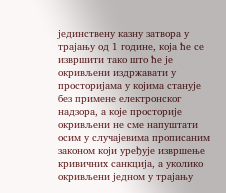јединствену казну затвора у трајању од 1 године, која ће се извршити тако што ће је окривљени издржавати у просторијама у којима станује без примене електронског надзора, а које просторије окривљени не сме напуштати осим у случајевима прописаним законом који уређује извршење кривичних санкција, а уколико окривљени једном у трајању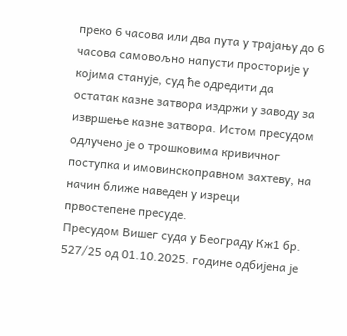преко 6 часова или два пута у трајању до 6 часова самовољно напусти просторије у којима станује, суд ће одредити да остатак казне затвора издржи у заводу за извршење казне затвора. Истом пресудом одлучено је о трошковима кривичног поступка и имовинскоправном захтеву, на начин ближе наведен у изреци првостепене пресуде.
Пресудом Вишег суда у Београду Кж1 бр. 527/25 од 01.10.2025. године одбијена је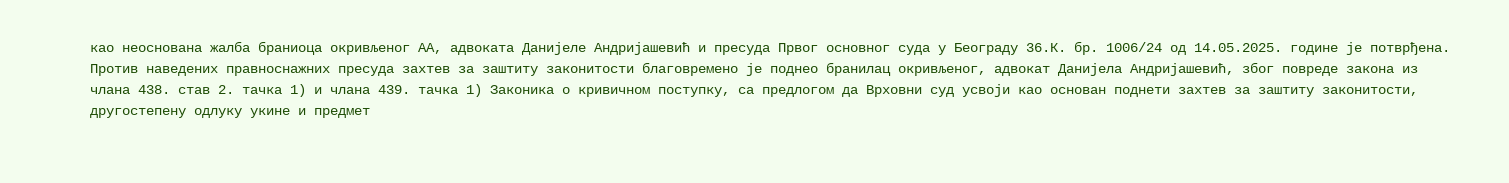као неоснована жалба браниоца окривљеног АА, адвоката Данијеле Андријашевић и пресуда Првог основног суда у Београду 36.К. бр. 1006/24 од 14.05.2025. године је потврђена.
Против наведених правноснажних пресуда захтев за заштиту законитости благовремено је поднео бранилац окривљеног, адвокат Данијела Андријашевић, због повреде закона из члана 438. став 2. тачка 1) и члана 439. тачка 1) Законика о кривичном поступку, са предлогом да Врховни суд усвоји као основан поднети захтев за заштиту законитости, другостепену одлуку укине и предмет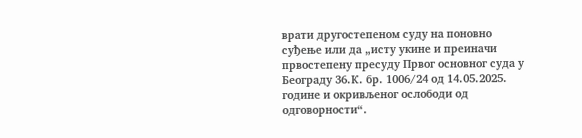врати другостепеном суду на поновно суђење или да „исту укине и преиначи првостепену пресуду Првог основног суда у Београду 36.К. бр. 1006/24 од 14.05.2025. године и окривљеног ослободи од одговорности“.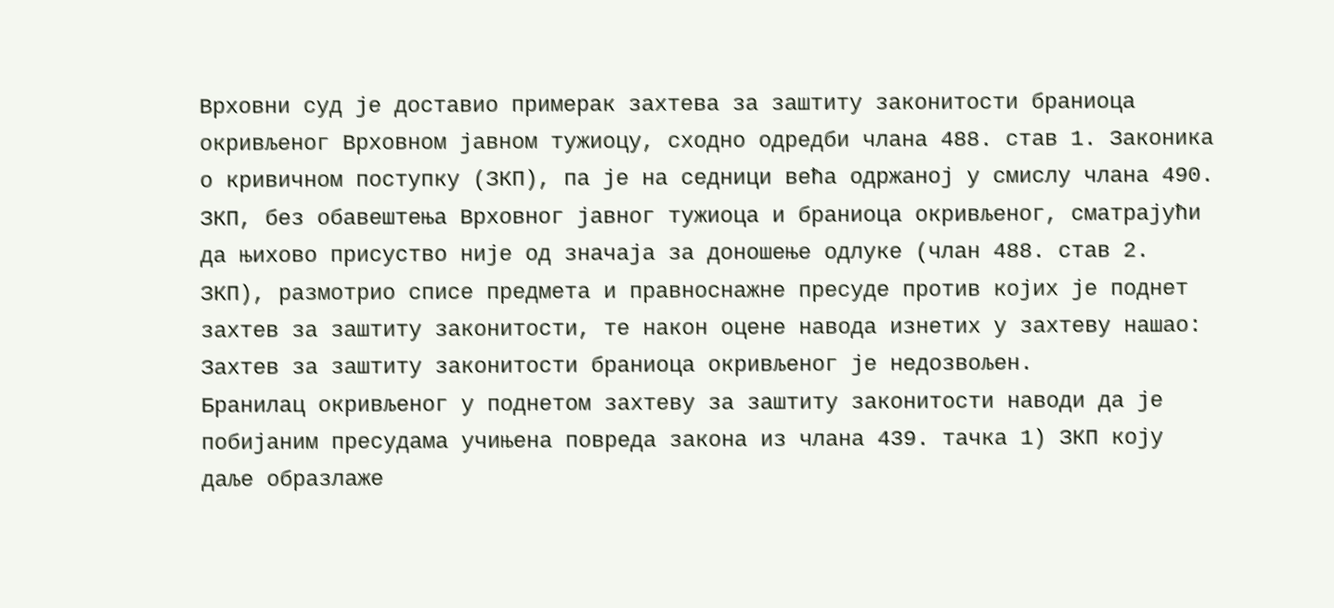Врховни суд је доставио примерак захтева за заштиту законитости браниоца окривљеног Врховном јавном тужиоцу, сходно одредби члана 488. став 1. Законика о кривичном поступку (ЗКП), па је на седници већа одржаној у смислу члана 490. ЗКП, без обавештења Врховног јавног тужиоца и браниоца окривљеног, сматрајући да њихово присуство није од значаја за доношење одлуке (члан 488. став 2. ЗКП), размотрио списе предмета и правноснажне пресуде против којих је поднет захтев за заштиту законитости, те након оцене навода изнетих у захтеву нашао:
Захтев за заштиту законитости браниоца окривљеног је недозвољен.
Бранилац окривљеног у поднетом захтеву за заштиту законитости наводи да је побијаним пресудама учињена повреда закона из члана 439. тачка 1) ЗКП коју даље образлаже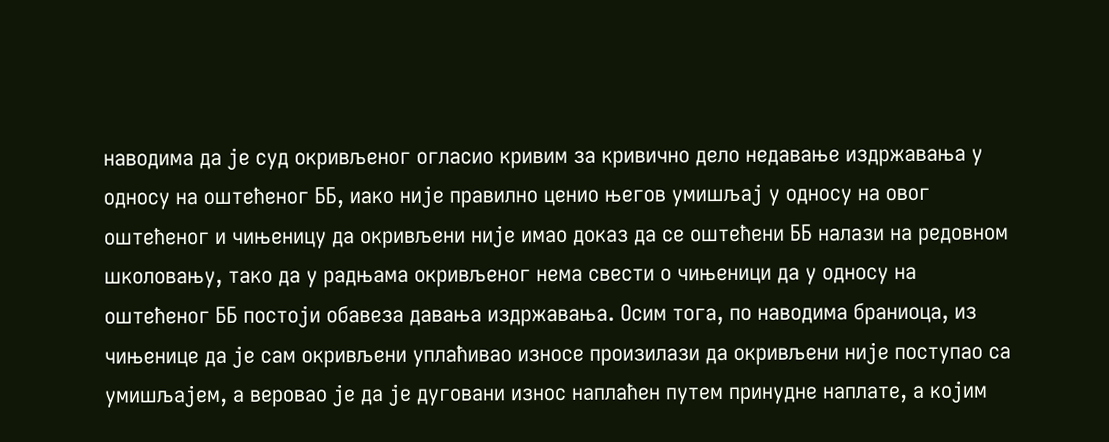наводима да је суд окривљеног огласио кривим за кривично дело недавање издржавања у односу на оштећеног ББ, иако није правилно ценио његов умишљај у односу на овог оштећеног и чињеницу да окривљени није имао доказ да се оштећени ББ налази на редовном школовању, тако да у радњама окривљеног нема свести о чињеници да у односу на оштећеног ББ постоји обавеза давања издржавања. Осим тога, по наводима браниоца, из чињенице да је сам окривљени уплаћивао износе произилази да окривљени није поступао са умишљајем, а веровао је да је дуговани износ наплаћен путем принудне наплате, а којим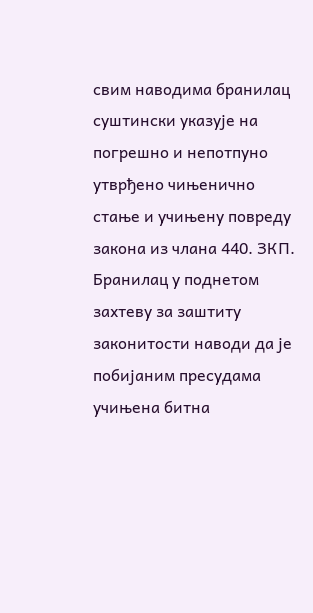свим наводима бранилац суштински указује на погрешно и непотпуно утврђено чињенично стање и учињену повреду закона из члана 440. ЗКП.
Бранилац у поднетом захтеву за заштиту законитости наводи да је побијаним пресудама учињена битна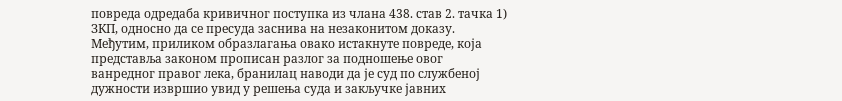повреда одредаба кривичног поступка из члана 438. став 2. тачка 1) ЗКП, односно да се пресуда заснива на незаконитом доказу. Међутим, приликом образлагања овако истакнуте повреде, која представља законом прописан разлог за подношење овог ванредног правог лека, бранилац наводи да је суд по службеној дужности извршио увид у решења суда и закључке јавних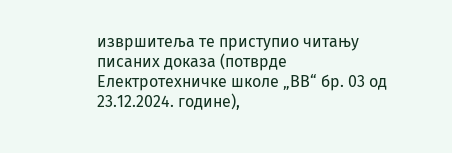извршитеља те приступио читању писаних доказа (потврде Електротехничке школе „ВВ“ бр. 03 од 23.12.2024. године),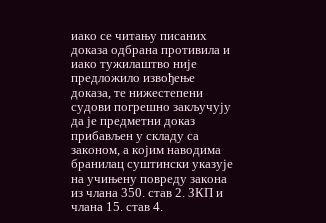иако се читању писаних доказа одбрана противила и иако тужилаштво није предложило извођење доказа, те нижестепени судови погрешно закључују да је предметни доказ прибављен у складу са законом, а којим наводима бранилац суштински указује на учињену повреду закона из члана 350. став 2. ЗКП и члана 15. став 4.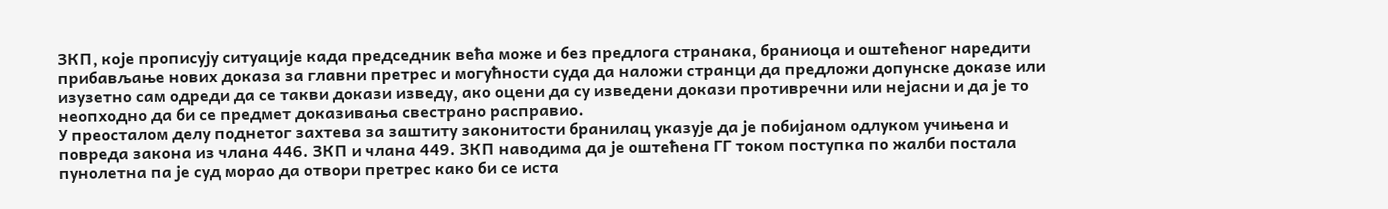ЗКП, које прописују ситуације када председник већа може и без предлога странака, браниоца и оштећеног наредити прибављање нових доказа за главни претрес и могућности суда да наложи странци да предложи допунске доказе или изузетно сам одреди да се такви докази изведу, ако оцени да су изведени докази противречни или нејасни и да је то неопходно да би се предмет доказивања свестрано расправио.
У преосталом делу поднетог захтева за заштиту законитости бранилац указује да је побијаном одлуком учињена и повреда закона из члана 446. ЗКП и члана 449. ЗКП наводима да је оштећена ГГ током поступка по жалби постала пунолетна па је суд морао да отвори претрес како би се иста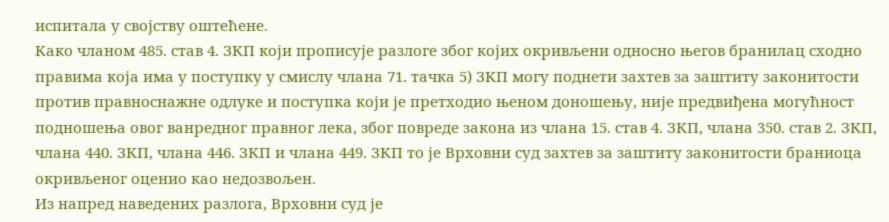испитала у својству оштећене.
Како чланом 485. став 4. ЗКП који прописује разлоге због којих окривљени односно његов бранилац сходно правима која има у поступку у смислу члана 71. тачка 5) ЗКП могу поднети захтев за заштиту законитости против правноснажне одлуке и поступка који је претходио њеном доношењу, није предвиђена могућност подношења овог ванредног правног лека, због повреде закона из члана 15. став 4. ЗКП, члана 350. став 2. ЗКП, члана 440. ЗКП, члана 446. ЗКП и члана 449. ЗКП то је Врховни суд захтев за заштиту законитости браниоца окривљеног оценио као недозвољен.
Из напред наведених разлога, Врховни суд је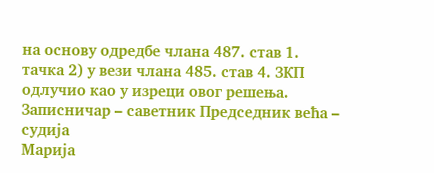на основу одредбе члана 487. став 1. тачка 2) у вези члана 485. став 4. ЗКП одлучио као у изреци овог решења.
Записничар – саветник Председник већа – судија
Марија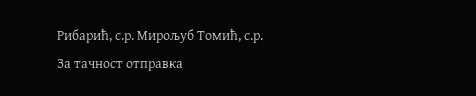Рибарић, с.р. Мирољуб Томић, с.р.
За тачност отправка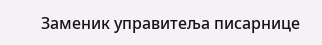Заменик управитеља писарнице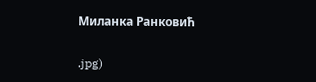Миланка Ранковић

.jpg)